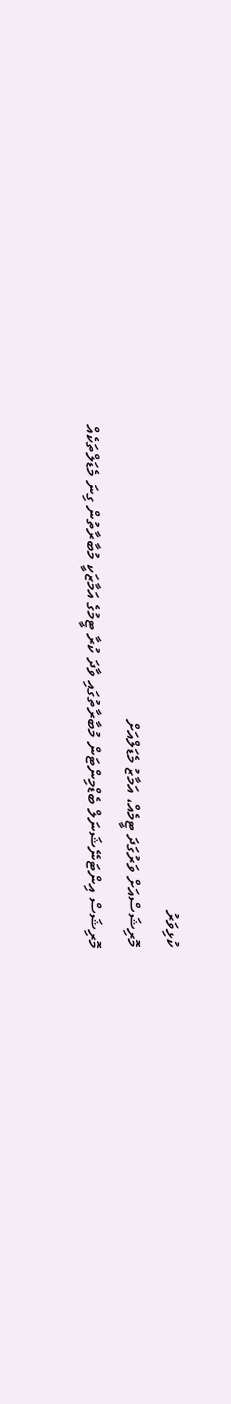ކުޅިވަރު
މޮރިޝަސްއަށް ވަރުގަދަ ޓީމެއް، އަމާޒު މެޑަލްއަށް
މޮރިޝަސް އިންޓަނޭޝަނަލް ބެޑްމިންޓަން މުބާރާތުގައި ވާދަ ކުރާ ޓީމުގެ އަމާޒަކީ މުބާރާތުން ގިނަ މެޑަލްތަކެއް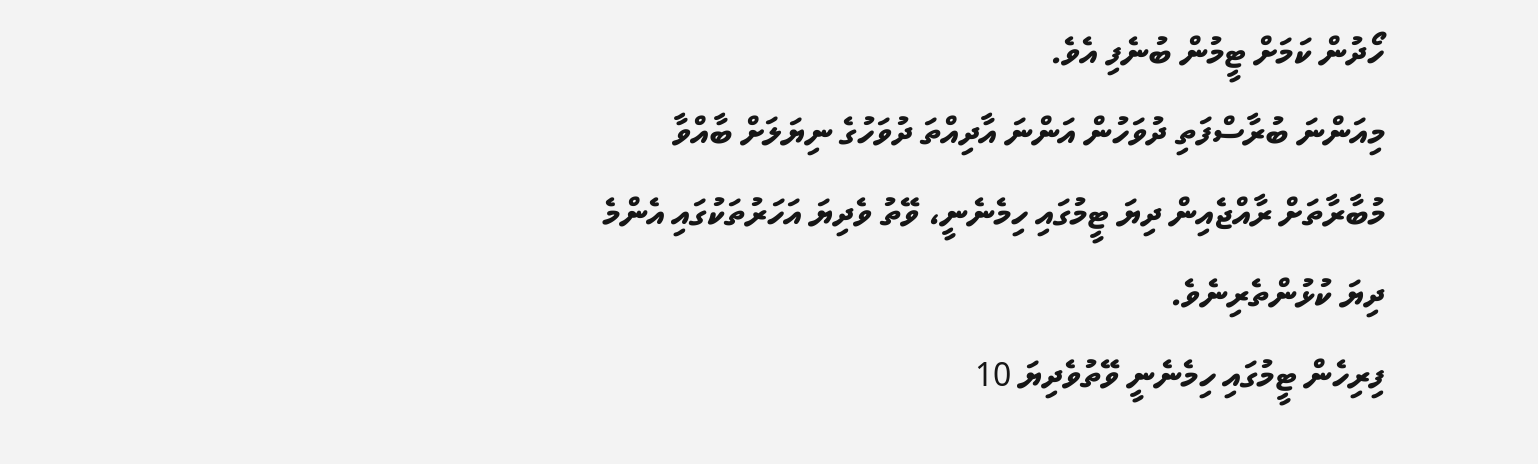ހޯދުން ކަމަށް ޓީމުން ބުނެފި އެވެ.
މިއަންނަ ބުރާސްފަތި ދުވަހުން އަންނަ އާދިއްތަ ދުވަހުގެ ނިޔަލަށް ބާއްވާ މުބާރާތަށް ރާއްޖެއިން ދިޔަ ޓީމުގައި ހިމެނެނީ، ވޭތު ވެދިޔަ އަހަރުތަކުގައި އެންމެ ދިޔަ ކުޅުންތެރިނެވެ.
ފިރިހެން ޓީމުގައި ހިމެނެނީ ވޭތުވެދިޔަ 10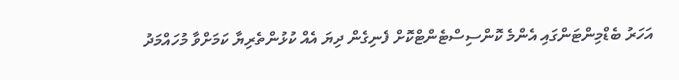އަހަރު ބެޑްމިންޓަންގައި އެންމެ ކޮންސިސްޓެންޓްކޮށް ފެނިގެން ދިޔަ އެއް ކުޅުންތެރިޔާ ކަމަށްވާ މުހައްމަދު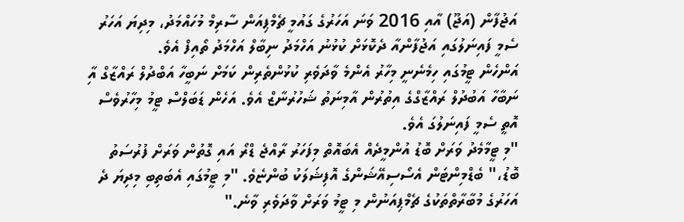އަޖުފާން (އަޖޫ) އާއި 2016 ވަނަ އަހަރުގެ ގައުމީ ޗެމްޕިއަން ސާރިމް މުހައްމަދު، މިދިޔަ އަހަރު ސެމީ ފައިނަލުގައި އަޖުފާންއާ ދެކޮޅަށް ކުޅުނު އަހްމަދު ނިބާލް އަހްމަދު ތޯއިފް އެވެ.
އަންހެން ޓީމުގައި ހިމެނެނީ މިހާރު އެންމެ ވާދަވެރި ކުޅުންތެރިން ކަމަށް ނަބީހާ އަބްދުލް ރައްޒާގް އާި ނަބާހާ އަބުދުލް ރައްޒާގްގެ އިތުރުން އާމިނަތު ޝަހުރުނާޒް އެވެ. އަހެން ޑަބަލްސް ޓީމު މިހާރުވެސް އޮތީ ސެމީ ފައިނަލުގަ އެވެ.
"މި ޓީމާމެދު ވަރަށް ބޮޑު އުންމީދެއް އެބައޮތް މިފަހަރު ރާއްޖެ ޑްރޯ އައި ގޮތުން ވަރަށް ފުރުސަތު ބޮޑު،" ބެޑްމިންޓަން އެސޯސިއޭޝަންގެ އޮފިޝަލަކު ބުންޏެވެ. "މި ޓީމުގައި އެބަތިބި މިދިޔަ ދެ އަހަރުގެ މުބާރާތްތަކުގެ ޗެމްޕިއަނުން މި ޓީމު ވަރަށް ވާދަވެރި ވާނެ."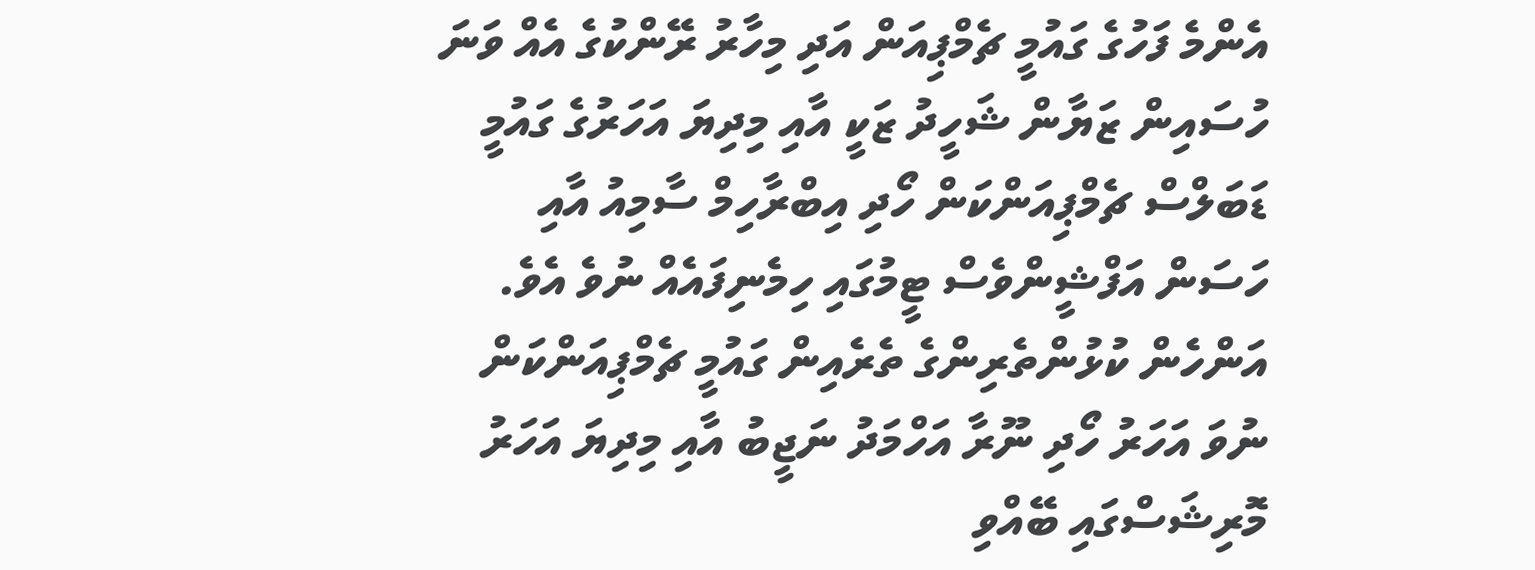އެންމެ ފަހުގެ ގައުމީ ޗެމްޕިއަން އަދި މިހާރު ރޭންކުގެ އެއް ވަނަ ހުސައިން ޒަޔާން ޝަހީދު ޒަކީ އާއި މިދިޔަ އަހަރުގެ ގައުމީ ޑަބަލްސް ޗެމްޕިއަންކަން ހޯދި އިބްރާހިމް ސާމިއު އާއި ހަސަން އަފްޝީންވެސް ޓީމުގައި ހިމެނިފައެއް ނުވެ އެވެ. އަންހެން ކުޅުންތެރިންގެ ތެރެއިން ގައުމީ ޗެމްޕިއަންކަން ނުވަ އަހަރު ހޯދި ނޫރާ އަހްމަދު ނަޖީބު އާއި މިދިޔަ އަހަރު މޮރިޝަސްގައި ބޭއްވި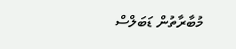މުބާރާތުން ޑަބަލްސް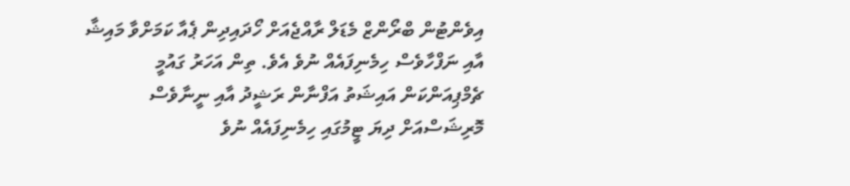އިވެންޓުން ބްރޯންޒް މެޑަލް ރާއްޖެއަށް ހޯދައިދިން ޕެއާ ކަމަށްވާ މައިޝާ އާއި ނަފްހާވެސް ހިމެނިފައެއް ނުވެ އެވެ. ތިން އަހަރު ގައުމީ ޗެމްޕިއަންކަން އައިޝަތު އަފްނާން ރަޝީދު އާއި ނީނާވެސް މޮރިޝަސްއަށް ދިޔަ ޓީމުގައި ހިމެނިފައެއް ނުވެ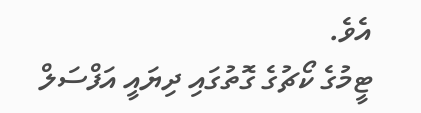އެވެ.
ޓީމުގެ ކޯޗުގެ ގޮތުގައި ދިޔައީ އަފްސަލް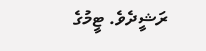ރަޝީދެވެ. ޓީމުގެ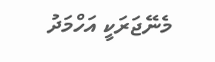މެނޭޖަރަކީ އަހްމަދު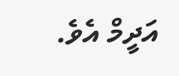އަދީމް އެވެ.